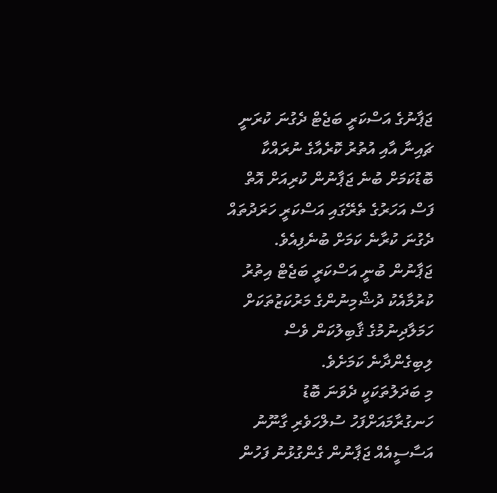ޖަޕާނުގެ އަސްކަރީ ބަޖެޓް ދެގުނަ ކުރަނީ
ޗައިނާ އާއި އުތުރު ކޮރެއާގެ ނުރައްކާ ބޮޑުކަމަށް ބުނެ ޖަޕާނުން ކުރިއަށް އޮތް ފަސް އަހަރުގެ ތެރޭގައި އަސްކަރީ ހަރަދުތައް ދެގުނަ ކުރާނެ ކަމަށް ބުނެފިއެވެ.
ޖަޕާނުން ބުނީ އަސްކަރީ ބަޖެޓް އިތުރު ކުރުމާއެކު ދުޝްމިނުންގެ މަރުކަޒުތަކަށް ހަމަލާދިނުމުގެ ޤާބިލުކަން ވެސް ލިބިގެންދާނެ ކަމަށެވެ.
މި ބަދަލުތަކަކީ ދެވަނަ ބޮޑު ހަނގުރާމައަށްފަހު ސުލްހަވެރި ގާނޫނު އަސާސީއެއް ޖަޕާނުން ގެންގުޅުނު ފަހުން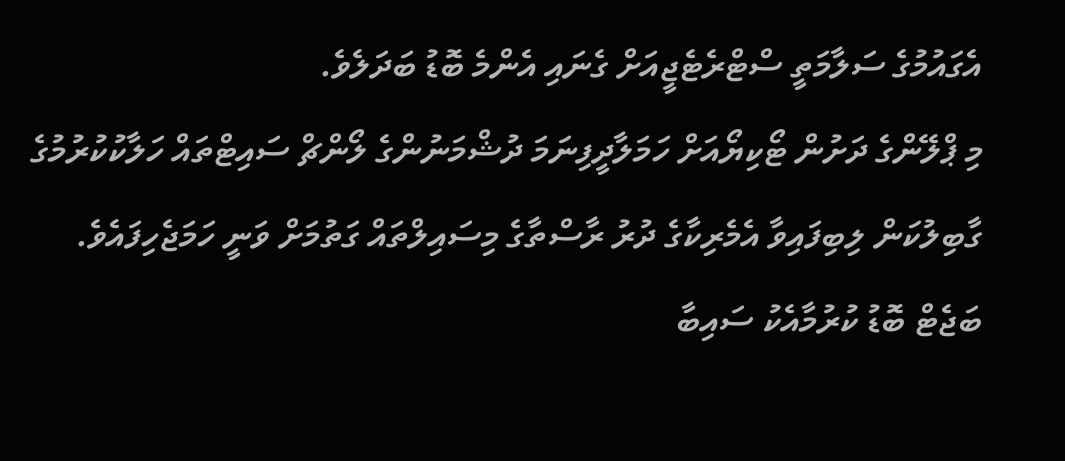އެގައުމުގެ ސަލާމަތީ ސްޓްރެޓެޖީއަށް ގެނައި އެންމެ ބޮޑު ބަދަލެވެ.
މި ޕްލޭންގެ ދަށުން ޓޯކިޔޯއަށް ހަމަލާދީފިނަމަ ދުޝްމަނުންގެ ލޯންޗް ސައިޓްތައް ހަލާކުކުރުމުގެ ގާބިލުކަން ލިބިފައިވާ އެމެރިކާގެ ދުރު ރާސްތާގެ މިސައިލްތައް ގަތުމަށް ވަނީ ހަމަޖެހިފައެވެ.
ބަޖެޓް ބޮޑު ކުރުމާއެކު ސައިބާ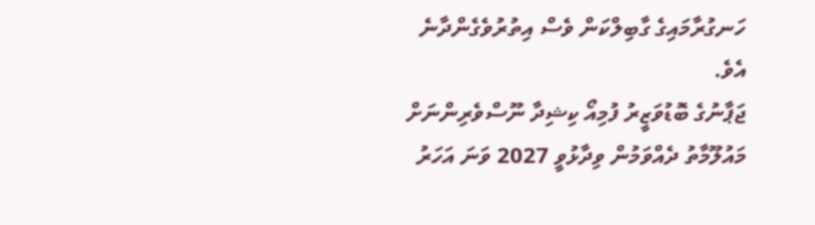ހަނގުރާމައިގެ ގާބިލްކަން ވެސް އިތުރުވެގެންދާނެ އެވެ.
ޖަޕާނުގެ ބޮޑުވަޒީރު ފުމިއޯ ކިޝިދާ ނޫސްވެރިންނަށް މައުލޫމާތު ދެއްވަމުން ވިދާޅުވީ 2027 ވަނަ އަހަރު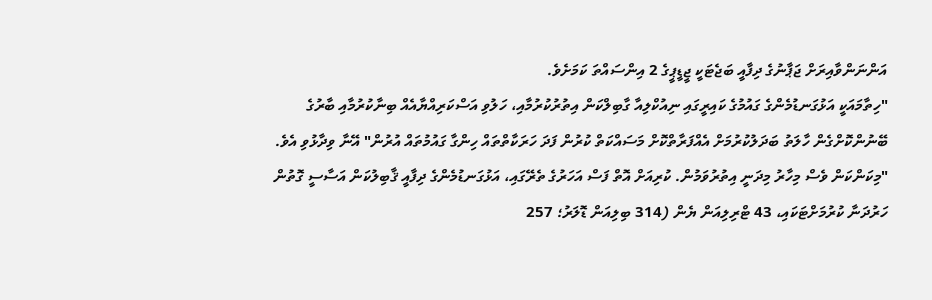އަންނަންވާއިރަށް ޖަޕާނުގެ ދިފާއީ ބަޖެޓަކީ ޖީޑީޕީގެ 2 އިންސައްތަ ކަމަށެވެ.
"ހިތާމައަކީ އަޅުގަނޑުމެންގެ ގައުމުގެ ކައިރީގައި ނިއުކްލިއާ ގާބިލްކަން އިތުރުކުރުމާއި، ހަލުވި އަސްކަރިއްޔާއެއް ބިނާކުރުމާއި ބާރުގެ ބޭނުންކޮށްގެން ހާލަތު ބަދަލުކުރުމަށް އެއްފަރާތްކޮށް މަސައްކަތް ކުރުން ފަދަ ހަރަކާތްތައް ހިންގާ ގައުމުތައް އުރުން" އޭނާ ވިދާޅުވި އެވެ.
"މިކަންކަން ވެސް މިހާރު މިދަނީ އިތުރުވަމުން. ކުރިއަށް އޮތް ފަސް އަހަރުގެ ތެރޭގައި، އަޅުގަނޑުމެންގެ ދިފާއީ ޤާބިލުކަން އަސާސީ ގޮތުން ހަރުދަނާ ކުރުމަށްޓަކައި، 43 ޓްރިލިއަން ޔެން (314 ބިލިއަން ޑޮލަރު؛ 257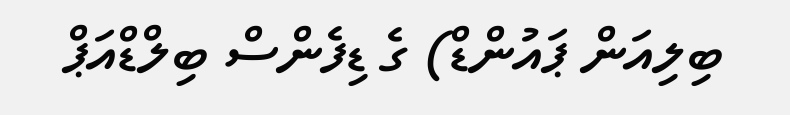ބިލިއަން ޕައުންޑް) ގެ ޑިފެންސް ބިލްޑްއަޕް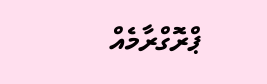ޕްރޮގްރާމެއް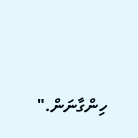ހިންގާނަން."